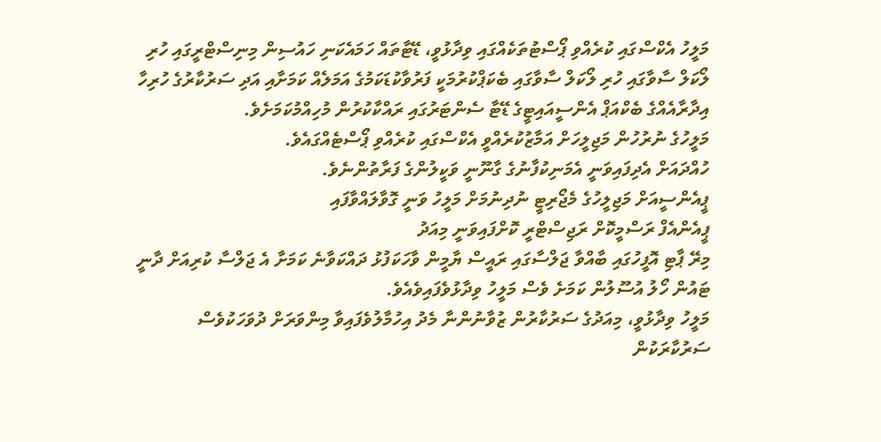މަލީހު އެކްސްގައި ކުރެއްވި ޕޯސްޓުތަކެއްގައި ވިދާޅުވީ، ޑޭޓާތައް ހަމައެކަނި ހައުސިން މިނިސްޓްރީގައި ހުރި ލޯކަލް ސާވާގައި ހުރި ލޯކަލް ސާވާގައި ބެކަޕްކުރުމަކީ ފަރުވާކުޑަކަމުގެ އަމަލެއް ކަމަށާއި އަދި ސަރުކާރުގެ ހުރިހާ އިދާރާއެއްގެ ބެކްއަޕް އެންސީއައިޓީގެ ޑޭޓާ ސެންޓަރުގައި ރައްކާކުރުން މުހިއްމުކަމަށެވެ.
މަލީހުގެ ނުރުހުން މަޖިލީހަށް އަމާޒުކުރެއްވީ އެކްސްގައި ކުރެއްވި ޕޯސްޓެއްގައެވެ.
ހުއްދައަށް އެދިފައިވަނީ އެމަނިކުފާނުގެ ގާނޫނީ ވަކީލުންގެ ފަރާތުންނެވެ.
ޕީއެންސީއަށް މަޖިލީހުގެ މެޖޯރިޓީ ނުދިނުމަށް މަލީހު ވަނީ ގޮވާލައްވާފައި
ޕީއެންއެފް ރަސްމީކޮށް ރަޖިސްޓްރީ ކޮށްފައިވަނީ މިއަދު
މިރޭ ޕާޓި އޮފީހުގައި ބާއްވާ ޖަލްސާގައި ރައީސް ޔާމީން ވާހަކަފުޅު ދައްކަވާނެ ކަމަށާ އެ ޖަލްސާ ކުރިއަށް ދާނީ ޓައުން ހޯލު އުސޫލުން ކަމަށެ ވެސް މަލީހު ވިދާޅުވެފައިވެއެވެ.
މަލީހު ވިދާޅުވީ، މިއަދުގެ ސަރުކާރުން ޒުވާނުންނާ މެދު އިހުމާލުވެފައިވާ މިންވަރަށް ދުވަހަކުވެސް ސަރުކާރަކުން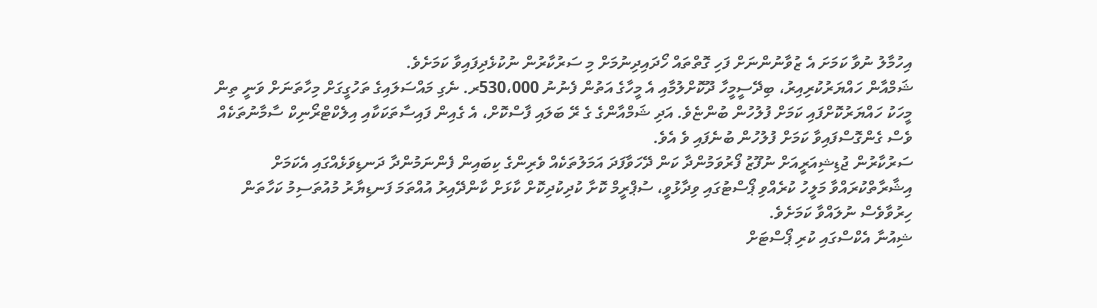އިހުމާލު ނުވާ ކަމަށަ އެ ޒުވާނުންނަށް ފަހި ގޮތްތައް ހޯދައިދިނުމަށް މި ސަރުކާރުން ނުކުޅެދިފައިވާ ކަމަށެވެ.
ޝަމްއާން ހައްޔަރުކުރިއިރު، ބިދޭސީމީހާ ދޫކޮށްލުމާއި އެ މީހާގެ އަތުން ފެނުނު 530،000ރ. ނެގި މައްސަލައިގެ ތަހުގީގަށް މިހާތަނަށް ވަނީ ތިން މީހަކު ހައްޔަރުކޮށްފައި ކަމަށް ފުލުހުން ބުންޏެވެ. އަދި ޝަމްއާންގެ ގެ ރޭ ބަލައި ފާސްކޮށް، އެ ގެއިން ފައިސާތަކަކާއި އިލެކްޓްރޯނިކް ސާމާނުތަކެއް ވެސް ގެންގޮސްފައިވާ ކަމަށް ފުލުހުން ބުނެފައި ވެ އެވެ.
ސަރުކާރުން ޖުޑިޝިއަރީއަށް ނުފޫޒު ފޯރުވަމުންދާ ކަން ދޭހަވާފަދަ އަމަލުތަކެއް ވެރިންގެ ކިބައިން ފެންނަމުންދާ ދަނޑިވަޅެއްގައި އެކަމަށް އިޝާރާތްކުރައްވާ މަލީހު ކުރެއްވި ޕޯސްޓުގައި ވިދާޅުވީ، ސުޕްރީމް ކޮށާ ކުދިކުދިކޮށް ކާޅަށް ކާންދޭއިރު އުއްތަމަ ފަނޑިޔާރު މުއުތަސިމު ކަހާތަން ހިރުވާވެސް ނުލައްވާ ކަމަށެވެ.
ޝިއުނާ އެކްސްގައި ކުރި ޕޯސްޓަށް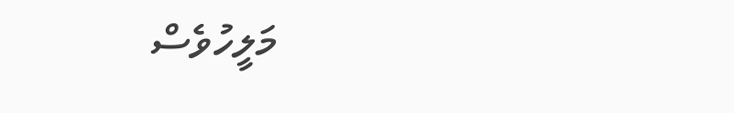މަލީހުވެސް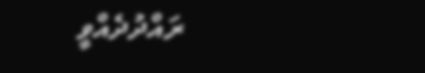ރައްދުދެއްވީ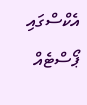އެކްސްގައި ޕޯސްޓެއް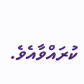ކުރައްވާއެވެ.